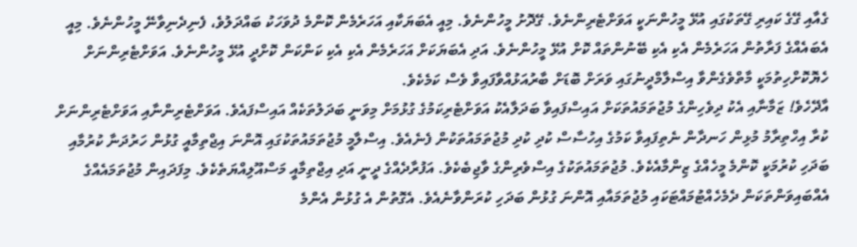ގެއާއި ގޭގެ ކައިރި ގޭތަކުގައި އުޅޭ މީހުންނަކީ އަވަށްޓެރިންނެވެ. ގޭދޮށު މީހުންނެވެ. މިއީ އެބަޔަކާއި އަހަރެމެން ކޮންމެ ދުވަހަކު ބައްދަލުވެ، ފެނިދެނިވާނޭ މީހުންނެވެ. މިއީ އެބައެއްގެ ފަރާތުން އަހަރެމެން އެކި އެކި ބޭނުންތައް ކޮށް އުޅޭ މީހުންނެވެ. އަދި އެބަޔަކަށް އަހަރެމެން އެކި އެކި ކަންކަން ކޮށްދީ އުޅޭ މީހުންނެވެ. އަވަށްޓެރިންނަށް ހެޔޮކޮށްހިތުމަކީ މާތްވެގެންވާ އިސްލާމްދީނުގައި ވަރަށް ބޮޑަށް ބާރުއަޅުއްވާފައިވާ ވެސް ކަމެކެވެ.
އާދޭހެވެ! ޒަމާނާއި އެކު ދިވެހިންގެ މުޖުތަމައުތަކަށް އައިސްފައިވާ ބަދަލާއެކު އަވަށްޓެރިކަމުގެ ގުޅުމަށް މިވަނީ ބަދަލުތަކެއް އައިސްފައެވެ. އަވަށްޓެރިންނާއި އަވަށްޓެރިންނަށް ކުރާ އިހްތިރާމު މުޅިން ހަނދާން ނެތިފައިވާ ކަމުގެ އިހުސާސް ކުދި ކުދި މުޖުތަމައުތަކުން ފެނެއެވެ. އިސްލާމީ މުޖުތަމައުތަކުގައި އޮންނަ އިޖްތިމާއީ ގުޅުން ހަރުދަނާ ކުރުމާއި ބަދަހި ކުރުމަކީ ކޮންމެ މީހެއްގެ ޒިންމާއެކެވެ. މުޖުތަމައުތަކުގެ އިސްވެރިންގެ ވާޖިބެކެވެ. އަފުރާދެއްގެ ދީނީ އަދި އިޖްތިމާއީ މަސްއޫލިއްޔަތެކެވެ. މިފަދައިން މުޖުތަމައެއްގެ އެއްބައިވަންތަކަން ދެމެހެއްޓުމައްޓަކައި މުޖުތަމައާއި އޮންނަ ގުޅުން ބަދަހި ކުރަންވާނެއެވެ. އެގޮތުން އެ ގުޅުން އެންމެ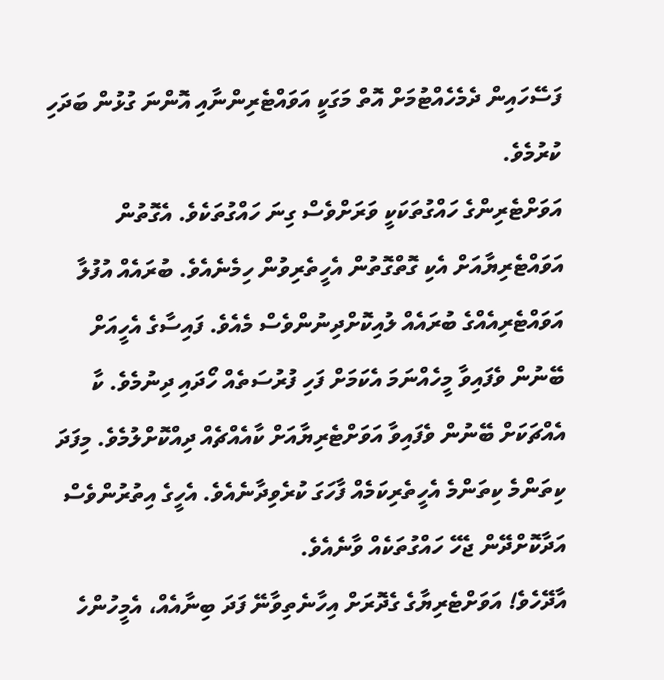ފަސޭހައިން ދެމެހެއްޓުމަށް އޮތް މަގަކީ އަވައްޓެރިންނާއި އޮންނަ ގުޅުން ބަދަހި ކުރުމެވެ.
އަވަށްޓެރިންގެ ހައްގުތަކަކީ ވަރަށްވެސް ގިނަ ހައްގުތަކެވެ. އެގޮތުން އަވައްޓެރިޔާއަށް އެކި ގޮތްގޮތުން އެހީތެރިވުން ހިމެނެއެވެ. ބުރައެއް އުފުލާ އަވައްޓެރިއެއްގެ ބުރައެއް ލުއިކޮށްދިނުންވެސް މެއެވެ. ފައިސާގެ އެހީއަށް ބޭނުން ވެފައިވާ މީހެއްނަމަ އެކަމަށް ފަހި ފުރުސަތެއް ހޯދައި ދިނުމެވެ. ކާ އެއްޗަކަށް ބޭނުން ވެފައިވާ އަވަށްޓެރިޔާއަށް ކާއެއްޗެއް ދިއްކޮށްލުމެވެ. މިފަދަ ކިތަންމެ ކިތަންމެ އެހީތެރިކަމެއް ފާހަގަ ކުރެވިދާނެއެވެ. އެހީގެ އިތުރުންވެސް އަދާކޮށްދޭން ޖެހޭ ހައްގުތަކެއް ވާނެއެވެ.
އާދޭހެވެ! އަވަށްޓެރިޔާގެ ގެދޮރަށް އިހާނެތިވާނޭ ފަދަ ބިނާއެއް، އެމީހުންހެ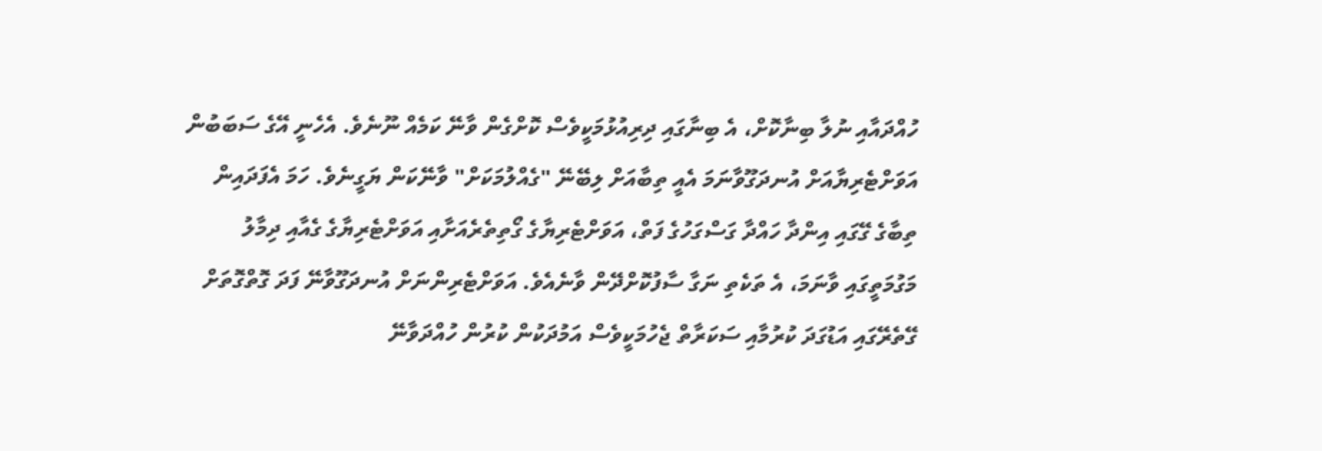ހުއްދައާއި ނުލާ ބިނާކޮށް، އެ ބިނާގައި ދިރިއުޅުމަކީވެސް ކޮށްގެން ވާނޭ ކަމެއް ނޫނެވެ. އެހެނީ އޭގެ ސަބަބުން އަވަށްޓެރިޔާއަށް އުނދަގޫވާނަމަ އެއީ ތިބާއަށް ލިބޭނޭ "ގެއްލުމަކަށް" ވާނޭކަން ޔަގީނެވެ. ހަމަ އެފަދައިން ތިބާގެ ގޭގައި އިންދާ ހައްދާ ގަސްގަހުގެ ފަތް، އަވަށްޓެރިޔާގެ ގޯތިތެރެއަށާއި އަވަށްޓެރިޔާގެ ގެއާއި ދިމާލު މަގުމަތީގައި ވާނަމަ، އެ ތަކެތި ނަގާ ސާފުކޮށްދޭން ވާނެއެވެ. އަވަށްޓެރިންނަށް އުނދަގޫވާނޭ ފަދަ ގޮތްގޮތަށް ގޭތެރޭގައި އަޑުގަދަ ކުރުމާއި ސަކަރާތް ޖެހުމަކީވެސް އަމުދަކުން ކުރުން ހުއްދަވާނޭ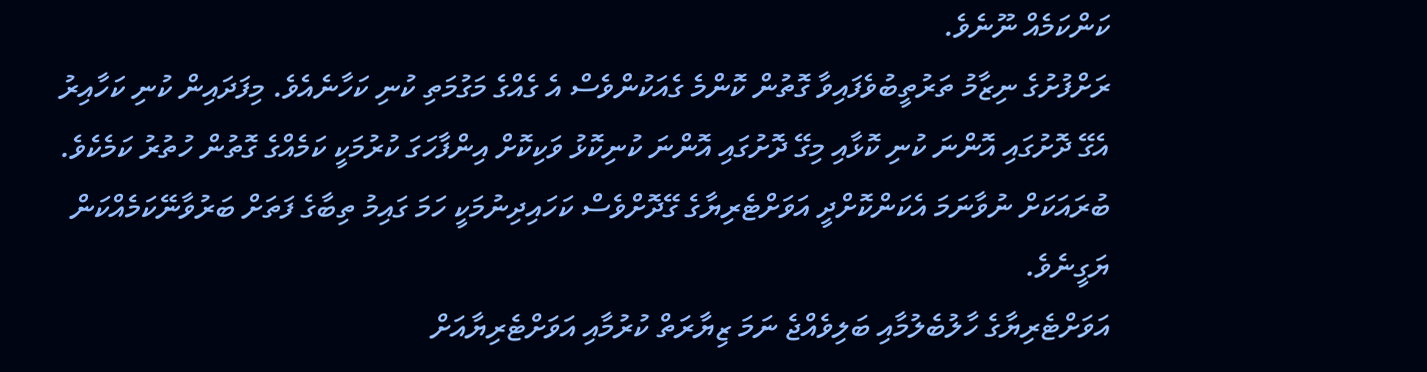ކަންކަމެއް ނޫނެވެ.
ރަށްފުށުގެ ނިޒާމު ތަރުތީބުވެފައިވާ ގޮތުން ކޮންމެ ގެއަކުންވެސް އެ ގެއްގެ މަގުމަތި ކުނި ކަހާނެއެވެ. މިފަދައިން ކުނި ކަހާއިރު އެގޭ ދޮށުގައި އޮންނަ ކުނި ކޮޅާއި މިގޭ ދޮށުގައި އޮންނަ ކުނިކޮޅު ވަކިކޮށް އިންފާހަގަ ކުރުމަކީ ކަމެއްގެ ގޮތުން ހުތުރު ކަމެކެވެ. ބުރައަކަށް ނުވާނަމަ އެކަންކޮށްދީ އަވަށްޓެރިޔާގެ ގޭދޮށްވެސް ކަހައިދިނުމަކީ ހަމަ ގައިމު ތިބާގެ ފަތަށް ބަރުވާނޭކަމެއްކަން ޔަގީނެވެ.
އަވަށްޓެރިޔާގެ ހާލުބެލުމާއި ބަލިވެއްޖެ ނަމަ ޒިޔާރަތް ކުރުމާއި އަވަށްޓެރިޔާއަށް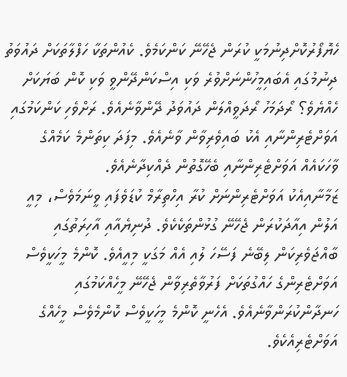ހެޔޮފޯރުކޮށްދިނުމަކީ ކުރަން ޖެހޭނޭ ކަންކަމެވެ. ކެއުންތަކާ ހަފްލާތަކަށް ދައުވަތު ދިނުމުގައި އެބައިމީހުންނަށްވުރެ ވަކި އިސްކަންދޭންވީ ވަކި ކޮން ބަޔަކަށް ހެއްޔެވެ؟ ރޯދަމަހު ރޯދަވީއްލަން ދައުވަދު ދޭންވާނެއެވެ. ރަށްވެހި ކަންކަމުގައި އަވަށްޓެރިންނާއި އެކު ބައިވެރިވާން ވާނެއެވެ. މިފަދަ ކިތަންމެ ކަމެއްގެ ވާހަކައެއް އަވަށްޓެރިންނާއި ބެހޭގޮތުން ދެއްކިދާނެއެވެ.
ޒަމާނާއިއެކު އަވަށްޓެރިންނަށް ކުރާ އިހްތިރާމް ކުޑަވެފައި ވީނަމަވެސް، މިއީ އަލުން އިއާދަކުރަން ޖެހޭނޭ ގުޅުންތަކެކެވެ. ދުނިޔެއާއި އާހިރަތުގައި ބާއްޖަވެރިކަން ލިބޭނެ ފަސޭހަ ލުއި އެއް މަގަކީ މިއީއެވެ. ކޮންމެ މީހަކީވެސް އަވަށްޓެރިންގެ ހައްގުތަކަށް ފަރުވާތެރިވާން ޖެހޭނޭ މީހެއްކަމުގައި ހަނދާންކުރަންވާނެއެވެ. އެހެނީ ކޮންމެ މީހަކީވެސް ކޮންމެވެސް މީހެއްގެ އަވަށްޓެރިއެކެވެ.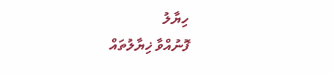ހިޔާލު
ފޮނުއްވާ ޚިޔާލުތައް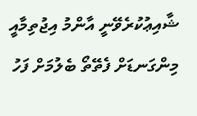ޝާއިޢުކުރެވޭނީ އާންމު އިޖުތިމާއީ މިންގަނޑަށް ފެތޭތޯ ބެލުމަށް ފަހު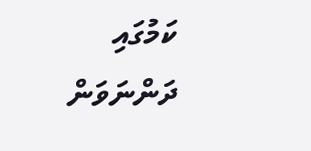ކަމުގައި ދަންނަވަން